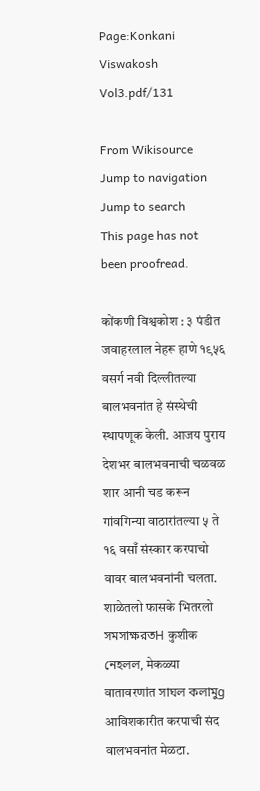Page:Konkani Viswakosh Vol3.pdf/131

From Wikisource
Jump to navigation Jump to search
This page has not been proofread.

कोंकणी विश्वकोश : ३ पंडीत जवाहरलाल नेहरू हाणे १९५६ वसर्ग नवी दिल्लीतल्या बालभवनांत हे संस्थेची स्थापणूक केली. आजय पुराय देशभर बालभवनाची चळवळ शार आनी चड करून गांवगिन्या वाठारांतल्या ५ ते १६ वसाँ संस्कार करपाचो वावर बालभवनांनी चलता. शाळेतलो फासके भितरलो সমসাক্ষরতH कुशीक নেহলল, मेकळ्या वातावरणांत সাঘল কলামুg आविशकारीत करपाची संद वालभवनांत मेळटा.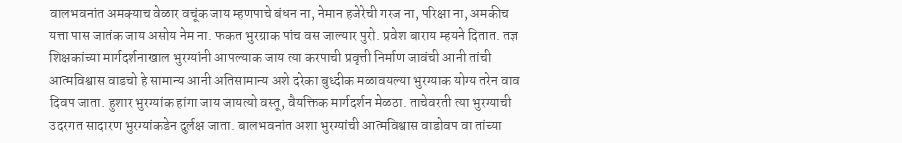वालभवनांत अमक्याच वेळार वचूंक जाय म्हणपाचे बंधन ना, नेमान हजेरेची गरज ना, परिक्षा ना, अमकीच यत्ता पास जातंक जाय असोय नेम ना. फकत भुरग्राक पांच वस जाल्यार पुरो. प्रवेश बाराय म्हयने दितात. तज्ञ शिक्षकांच्या मार्गदर्शनाखाल भुरग्यांनी आपल्याक जाय त्या करपाची प्रवृत्ती निर्माण जावंची आनी तांची आत्मविश्वास वाडचो हे सामान्य आनी अतिसामान्य अशे दरेका बुध्दीक मळावयल्या भुरग्याक योग्य तरेन वाव दिवप जाता. हुशार भुरग्यांक हांगा जाय जायत्यो वस्तू, वैयक्तिक मार्गदर्शन मेळठा. ताचेवरती त्या भुरग्याची उदरगत सादारण भुरग्यांकडेन दुर्लक्ष जाता. बालभवनांत अशा भुरग्यांची आत्मविश्वास वाडोवप वा तांच्या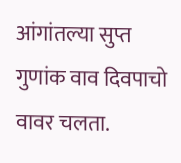आंगांतल्या सुप्त गुणांक वाव दिवपाचो वावर चलता.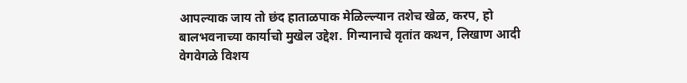आपल्याक जाय तो छंद हाताळपाक मेळिल्ल्यान तशेच खेळ, करप, हो बालभवनाच्या कार्याचो मुखेल उद्देश. गिन्यानाचे वृतांत कथन, लिखाण आदी वेगवेगळे विशय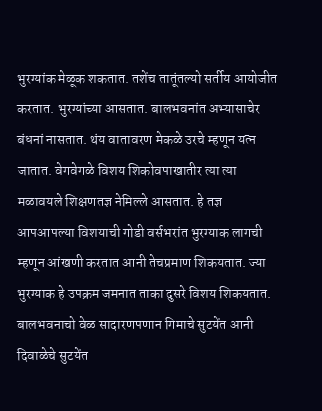भुरग्यांक मेळूक शकतात. तशेंच तातूंतल्यो सर्तीय आयोजीत करतात. भुरग्यांच्या आसतात. बालभवनांत अभ्यासाचेर बंधनां नासतात. थंय वातावरण मेकळे उरचे म्हणून यत्न जातात. वेगवेगळे विशय शिकोवपाखातीर त्या त्या मळावयले शिक्षणतज्ञ नेमिल्ले आसतात. हे तज्ञ आपआपल्या विशयाची गोडी वर्सभरांत भुरग्याक लागची म्हणून आंखणी करतात आनी तेचप्रमाण शिकयतात. ज्या भुरग्याक हे उपक्रम जमनात ताका दुसरे विशय शिकयतात. बालभवनाचो वेळ सादारणपणान गिमाचे सुटयेंत आनी दिवाळेचे सुटयेंत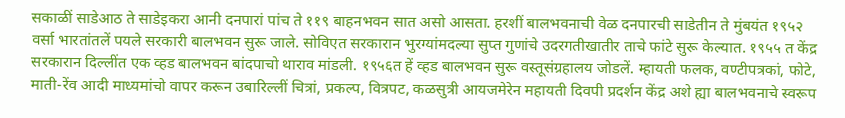सकाळीं साडेआठ ते साडेइकरा आनी दनपारां पांच ते ११९ बाहनभवन सात असो आसता. हरशीं बालभवनाची वेळ दनपारची साडेतीन ते मुंबयंत १९५२ वर्सा भारतांतलें पयले सरकारी बालभवन सुरू जाले. सोविएत सरकारान भुरग्यांमदल्या सुप्त गुणांचे उदरगतीखातीर ताचे फांटे सुरू केल्यात. १९५५ त केंद्र सरकारान दिल्लींत एक व्हड बालभवन बांदपाचो थाराव मांडली. १९५६त हें व्हड बालभवन सुरू वस्तूसंग्रहालय जोडलें. म्हायती फलक, वण्टीपत्रकां, फोटे, माती-रेंव आदी माध्यमांचो वापर करून उबारिल्लीं चित्रां, प्रकल्प, वित्रपट, कळसुत्री आयजमेरेन महायती दिवपी प्रदर्शन केंद्र अशे ह्या बालभवनाचे स्वरूप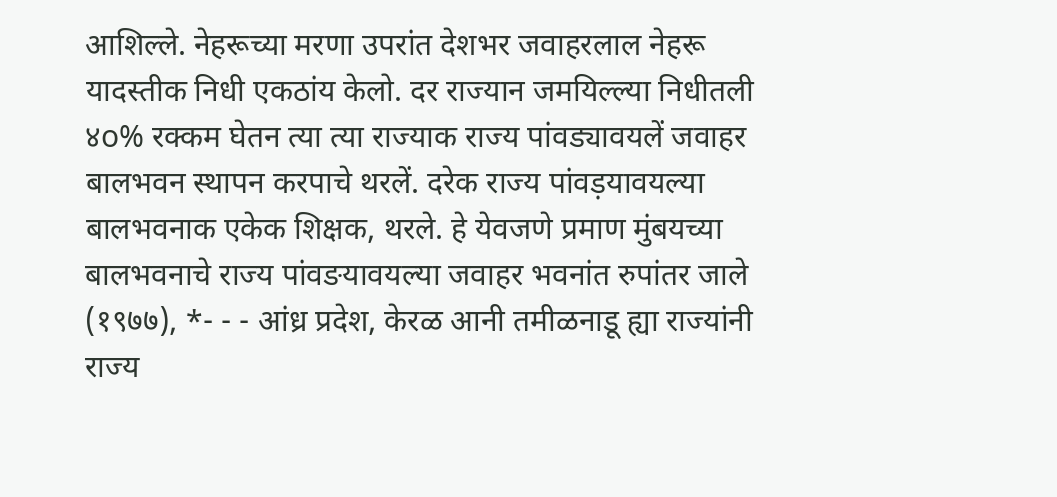आशिल्ले. नेहरूच्या मरणा उपरांत देशभर जवाहरलाल नेहरू यादस्तीक निधी एकठांय केलो. दर राज्यान जमयिल्ल्या निधीतली ४o% रक्कम घेतन त्या त्या राज्याक राज्य पांवड्यावयलें जवाहर बालभवन स्थापन करपाचे थरलें. दरेक राज्य पांवड़यावयल्या बालभवनाक एकेक शिक्षक, थरले. हे येवजणे प्रमाण मुंबयच्या बालभवनाचे राज्य पांवङयावयल्या जवाहर भवनांत रुपांतर जाले (१९७७), *- - - आंध्र प्रदेश, केरळ आनी तमीळनाडू ह्या राज्यांनी राज्य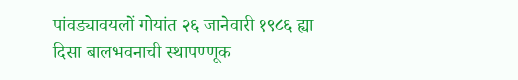पांवड्यावयलों गोयांत २६ जानेवारी १९८६ ह्या दिसा बालभवनाची स्थापण्णूक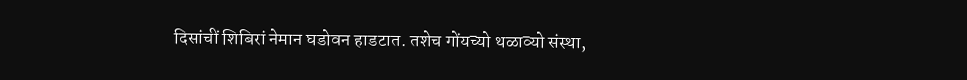दिसांचीं शिबिरां नेमान घडोवन हाडटात. तशेच गोंयच्यो थळाव्यो संस्था,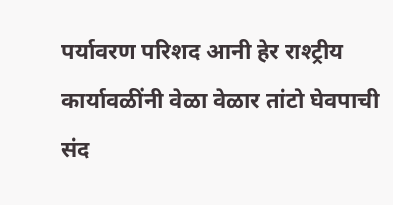पर्यावरण परिशद आनी हेर राश्ट्रीय कार्यावळींनी वेळा वेळार तांटो घेवपाची संद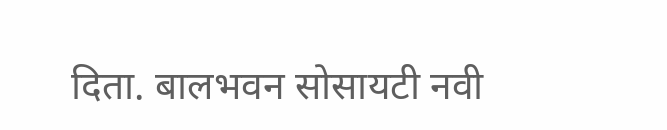दिता. बालभवन सोसायटी नवी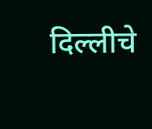दिल्लीचे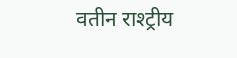वतीन राश्ट्रीय